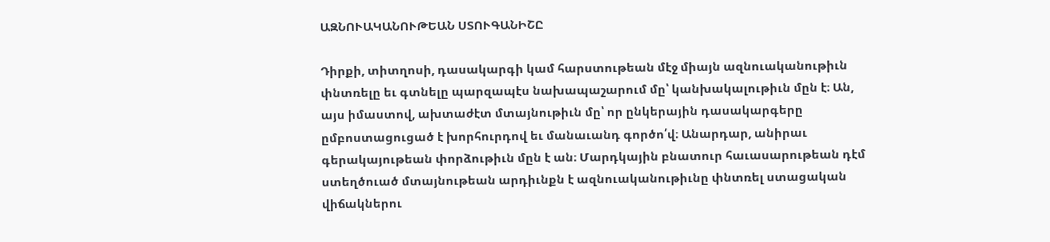ԱԶՆՈՒԱԿԱՆՈՒԹԵԱՆ ՍՏՈՒԳԱՆԻՇԸ

Դիրքի, տիտղոսի, դասակարգի կամ հարստութեան մէջ միայն ազնուականութիւն փնտռելը եւ գտնելը պարզապէս նախապաշարում մը՝ կանխակալութիւն մըն է։ Ան, այս իմաստով, ախտաժէտ մտայնութիւն մը՝ որ ընկերային դասակարգերը ըմբոստացուցած է խորհուրդով եւ մանաւանդ գործո՛վ։ Անարդար, անիրաւ գերակայութեան փորձութիւն մըն է ան։ Մարդկային բնատուր հաւասարութեան դէմ ստեղծուած մտայնութեան արդիւնքն է ազնուականութիւնը փնտռել ստացական վիճակներու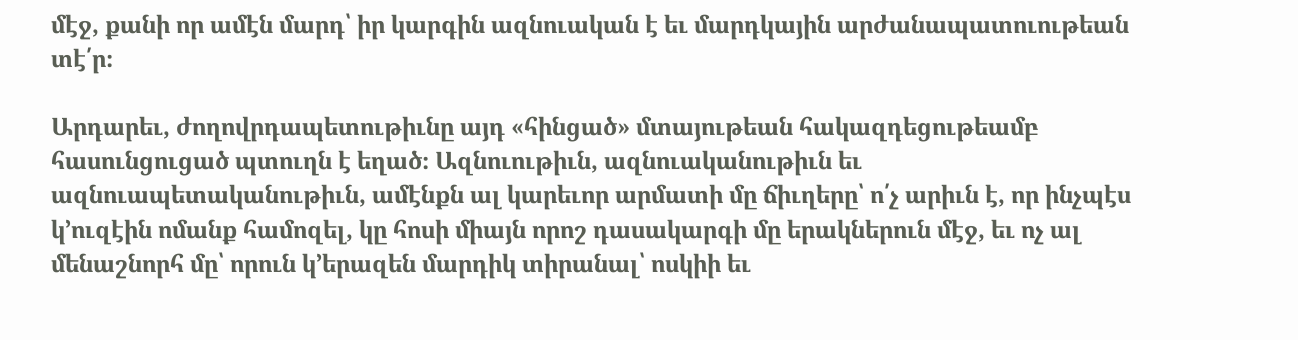մէջ, քանի որ ամէն մարդ՝ իր կարգին ազնուական է եւ մարդկային արժանապատուութեան տէ՛ր։

Արդարեւ, ժողովրդապետութիւնը այդ «հինցած» մտայութեան հակազդեցութեամբ հասունցուցած պտուղն է եղած։ Ազնուութիւն, ազնուականութիւն եւ ազնուապետականութիւն, ամէնքն ալ կարեւոր արմատի մը ճիւղերը՝ ո՛չ արիւն է, որ ինչպէս կ՚ուզէին ոմանք համոզել, կը հոսի միայն որոշ դասակարգի մը երակներուն մէջ, եւ ոչ ալ մենաշնորհ մը՝ որուն կ՚երազեն մարդիկ տիրանալ՝ ոսկիի եւ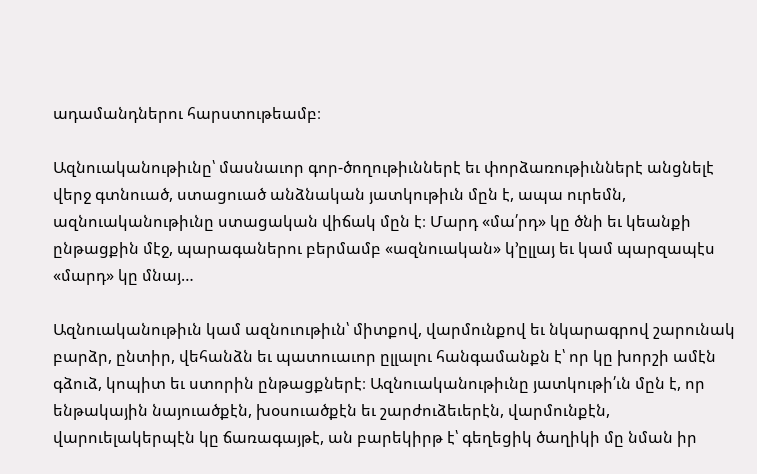ադամանդներու հարստութեամբ։

Ազնուականութիւնը՝ մասնաւոր գոր-ծողութիւններէ եւ փորձառութիւններէ անցնելէ վերջ գտնուած, ստացուած անձնական յատկութիւն մըն է, ապա ուրեմն, ազնուականութիւնը ստացական վիճակ մըն է։ Մարդ «մա՛րդ» կը ծնի եւ կեանքի ընթացքին մէջ, պարագաներու բերմամբ «ազնուական» կ՚ըլլայ եւ կամ պարզապէս «մարդ» կը մնայ…

Ազնուականութիւն կամ ազնուութիւն՝ միտքով, վարմունքով եւ նկարագրով շարունակ բարձր, ընտիր, վեհանձն եւ պատուաւոր ըլլալու հանգամանքն է՝ որ կը խորշի ամէն գձուձ, կոպիտ եւ ստորին ընթացքներէ։ Ազնուականութիւնը յատկութի՛ւն մըն է, որ ենթակային նայուածքէն, խօսուածքէն եւ շարժուձեւերէն, վարմունքէն, վարուելակերպէն կը ճառագայթէ, ան բարեկիրթ է՝ գեղեցիկ ծաղիկի մը նման իր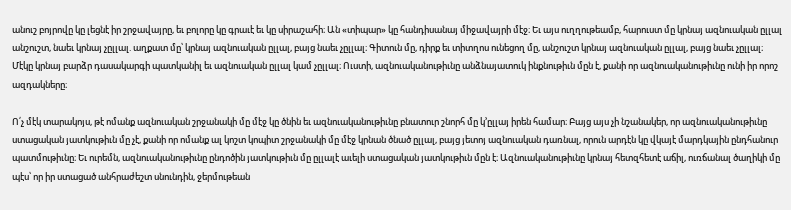անուշ բոյրովը կը լեցնէ իր շրջավայրը, եւ բոլորը կը գրաւէ եւ կը սիրաշահի։ Ան «տիպար» կը հանդիսանայ միջավայրի մէջ։ Եւ այս ուղղութեամբ, հարուստ մը կրնայ ազնուական ըլլալ անշուշտ, նաեւ կրնայ չըլլալ. աղքատ մը՝ կրնայ ազնուական ըլլալ, բայց նաեւ չըլլալ։ Գիտուն մը, դիրք եւ տիտղոս ունեցող մը, անշուշտ կրնայ ազնուական ըլլալ, բայց նաեւ չըլլալ։ Մէկը կրնայ բարձր դասակարգի պատկանիլ եւ ազնուական ըլլալ կամ չըլլալ։ Ուստի, ազնուականութիւնը անձնայատուկ ինքնութիւն մըն է, քանի որ ազնուականութիւնը ունի իր որոշ ազդակները։

Ո՛չ մէկ տարակոյս, թէ ոմանք ազնուական շրջանակի մը մէջ կը ծնին եւ ազնուականութիւնը բնատուր շնորհ մը կ՚ըլլայ իրեն համար։ Բայց այս չի նշանակեր, որ ազնուականութիւնը ստացական յատկութիւն մը չէ, քանի որ ոմանք ալ կոշտ կոպիտ շրջանակի մը մէջ կրնան ծնած ըլլալ, բայց յետոյ ազնուական դառնալ, որուն արդէն կը վկայէ մարդկային ընդհանուր պատմութիւնը։ Եւ ուրեմն, ազնուականութիւնը ընդոծին յատկութիւն մը ըլլալէ աւելի ստացական յատկութիւն մըն է։ Ազնուականութիւնը կրնայ հետզհետէ աճիլ, ուռճանալ ծաղիկի մը պէս՝ որ իր ստացած անհրաժեշտ սնունդին, ջերմութեան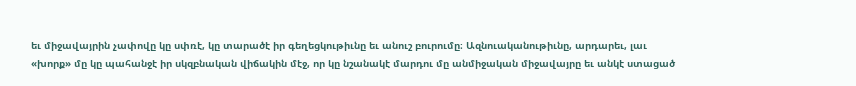եւ միջավայրին չափովը կը սփռէ, կը տարածէ իր գեղեցկութիւնը եւ անուշ բուրումը։ Ազնուականութիւնը, արդարեւ, լաւ «խորք» մը կը պահանջէ իր սկզբնական վիճակին մէջ, որ կը նշանակէ մարդու մը անմիջական միջավայրը եւ անկէ ստացած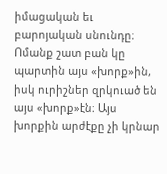իմացական եւ բարոյական սնունդը։ Ոմանք շատ բան կը պարտին այս «խորք»ին, իսկ ուրիշներ զրկուած են այս «խորք»էն։ Այս խորքին արժէքը չի կրնար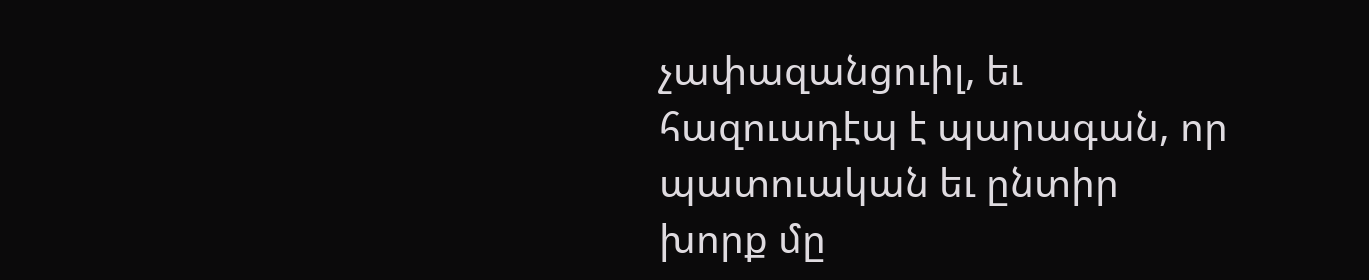չափազանցուիլ, եւ հազուադէպ է պարագան, որ պատուական եւ ընտիր խորք մը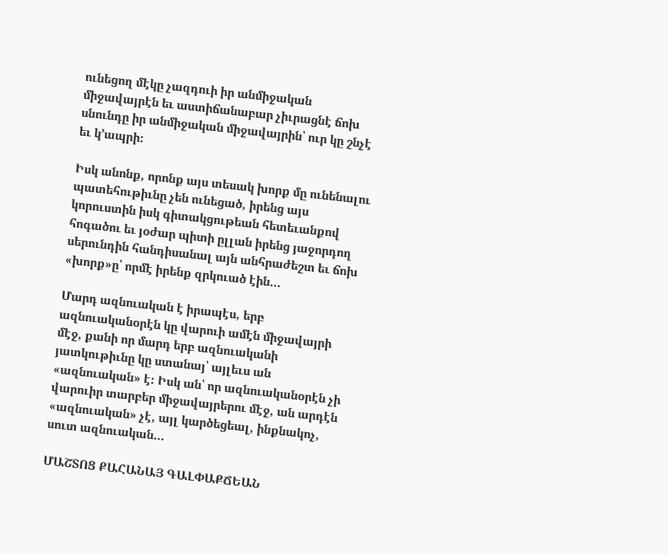ունեցող մէկը չազդուի իր անմիջական միջավայրէն եւ աստիճանաբար չիւրացնէ ճոխ սնունդը իր անմիջական միջավայրին՝ ուր կը շնչէ եւ կ՚ապրի։

Իսկ անոնք, որոնք այս տեսակ խորք մը ունենալու պատեհութիւնը չեն ունեցած, իրենց այս կորուստին իսկ գիտակցութեան հետեւանքով հոգածու եւ յօժար պիտի ըլլան իրենց յաջորդող սերունդին հանդիսանալ այն անհրաժեշտ եւ ճոխ «խորք»ը՝ որմէ իրենք զրկուած էին…

Մարդ ազնուական է իրապէս, երբ ազնուականօրէն կը վարուի ամէն միջավայրի մէջ, քանի որ մարդ երբ ազնուականի յատկութիւնը կը ստանայ՝ այլեւս ան «ազնուական» է։ Իսկ ան՝ որ ազնուականօրէն չի վարուիր տարբեր միջավայրերու մէջ, ան արդէն «ազնուական» չէ, այլ կարծեցեալ, ինքնակոչ, սուտ ազնուական…

ՄԱՇՏՈՑ ՔԱՀԱՆԱՅ ԳԱԼՓԱՔՃԵԱՆ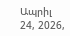Ապրիլ 24, 2026,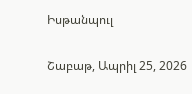Իսթանպուլ

Շաբաթ, Ապրիլ 25, 2026